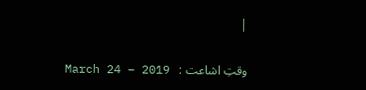|

وقتِ اشاعت :   March 24 – 2019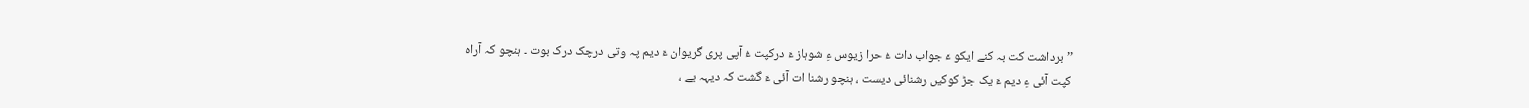’’ برداشت کت بہ کنے ایکو ءَ جواب دات ءُ حرا زیوس ءِ شوہاز ءَ درکپت ءُ آپی پری گریوان ءَ دیم پہ وتی درچک درک بوت ۔ ہنچو کہ آراہ کپت آئی ءِ دیم ءَ یک جڑ کوکیں رشنائی دیست ، ہنچو رشنا ات آئی ءَ گشت کہ دیہہ یے ،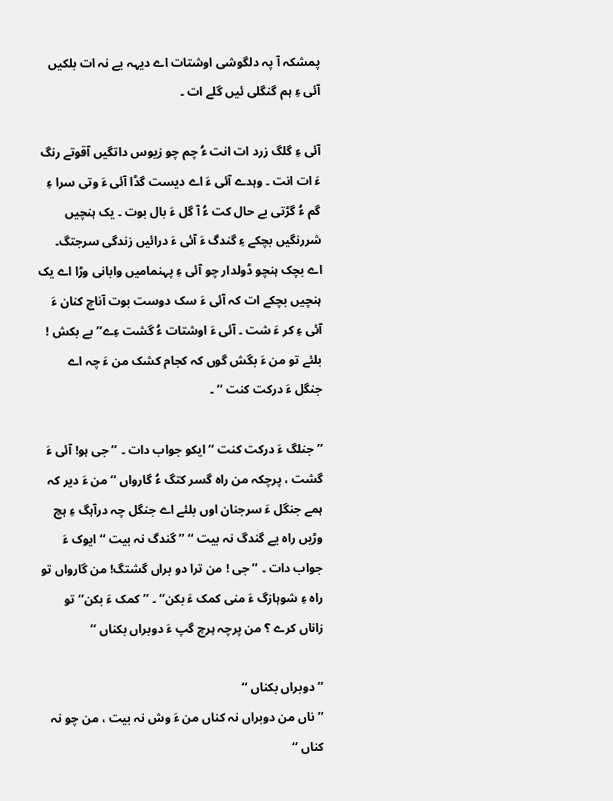پمشکہ آ پہ دلگوشی اوشتات اے دیہہ یے نہ ات بلکیں آئی ءِ ہم گنگلی ئیں گلے ات ۔

آئی ءِ گلگ زرد ات انت ءُ چم چو زیوس داتگیں آقوتے رنگ ءَ ات انت ۔ وہدے آئی ءَ اے دیست گڈا آئی ءَ وتی سرا ءِ گم ءُ گڑتی بے حال کت ءُ آ گل ءَ بال بوت ۔ یک ہنچیں شررنگیں بچکے ءِ گندگ ءَ آئی ءَ درائیں زندگی سرجتگ۔ اے بچک ہنچو ڈولدار چو آئی ءِ پہنمامیں وابانی وڑا اے یک ہنچیں بچکے ات کہ آئی ءَ سک دوست بوت آناچ کنان ءَ آئی ءِ کر ءَ شت ۔ آئی ءَ اوشتات ءُ گشت ءِے’’ بے بکش ! بلئے تو من ءَ بگش گوں کہ کجام کشک من ءَ چہ اے جنگل ءَ درکت کنت ‘‘ ۔

’’ جنلگ ءَ درکت کنت ‘‘ ایکو جواب دات ۔ ’’ جی ہو! آئی ءَ گشت ، پرچکہ من راہ گسر کتگ ءُ گارواں ‘‘ من ءَ دیر کہ ہمے جنگل ءَ سرجنان اوں بلئے اے جنگل چہ درآہگ ءِ ہچ وڑیں راہ یے گندگ نہ بیت ‘‘ ’’ گندگ نہ بیت ‘‘ ایوک ءَ جواب دات ۔ ’’ جی ! من ترا دو براں گشتگ! من گارواں تو راہ ءِ شوہازگ ءَ منی کمک ءَ بکن‘‘ ۔ ’’ کمک ءَ بکن‘‘ تو زاناں کرے ؟ من پرچہ ہرچ گپ ءَ دوبراں بکناں ‘‘

’’ دوبراں بکناں ‘‘
’’ ناں من دوبراں نہ کناں من ءَ وش نہ بیت ، من چو نہ کناں ‘‘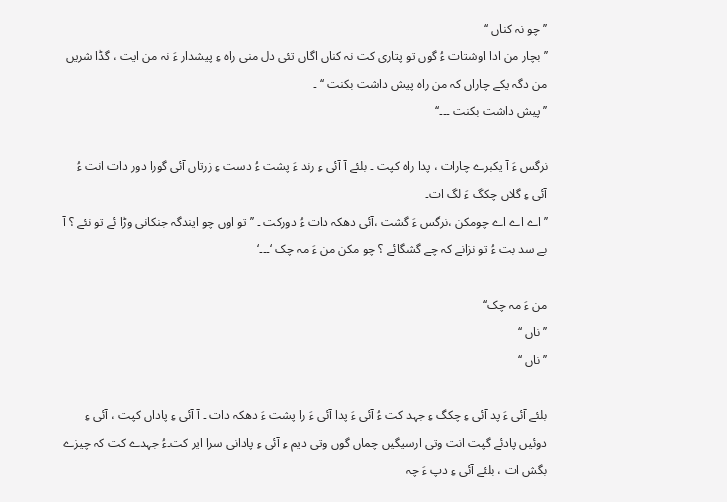’’ چو نہ کناں ‘‘
’’ بچار من ادا اوشتات ءُ گوں تو پتاری کت نہ کناں اگاں تئی دل منی راہ ءِ پیشدار ءَ نہ من ایت ، گڈا شریں من دگہ یکے چاراں کہ من راہ پیش داشت بکنت ‘‘ ۔
’’ پیش داشت بکنت ۔۔۔‘‘

نرگس ءَ آ یکبرے چارات ، پدا راہ کپت ۔ بلئے آ آئی ءِ رند ءَ پشت ءُ دست ءِ زرتاں آئی گورا دور دات انت ءُ آئی ءِ گلاں چکگ ءَ لگ ات۔
’’ اے اے اے چومکن ،نرگس ءَ گشت ،آئی دھکہ دات ءُ دورکت ۔ ’’ تو اوں چو ایندگہ جنکانی وڑا ئے تو نئے ؟ آ بے سد بت ءُ تو نزانے کہ چے گشگائے ؟ چو مکن من ءَ مہ چک ‘۔۔۔‘

من ءَ مہ چک‘‘
’’ ناں ‘‘
’’ ناں ‘‘

بلئے آئی ءَ پد آئی ءِ چکگ ءِ جہد کت ءُ آئی ءَ پدا آئی ءَ را پشت ءَ دھکہ دات ۔ آ آئی ءِ پاداں کپت ، آئی ءِ دوئیں پادئے گپت انت وتی ارسیگیں چماں گوں وتی دیم ءِ آئی ءِ پادانی سرا ایر کت۔ءُ جہدے کت کہ چیزے بگش ات ، بلئے آئی ءِ دپ ءَ چہ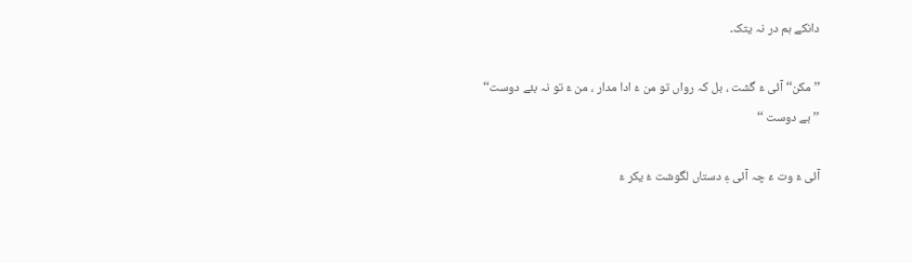دانکے ہم در نہ یتک۔

’’ مکن‘‘ آئی ءَ گشت ، بل کہ رواں تو من ءَ ادا مدار ، من ءَ تو نہ بئے دوست‘‘
’’ بے دوست ‘‘

آئی ءَ وت ءَ چہ آئی ءِ دستاں لگوشت ءُ یکر ءَ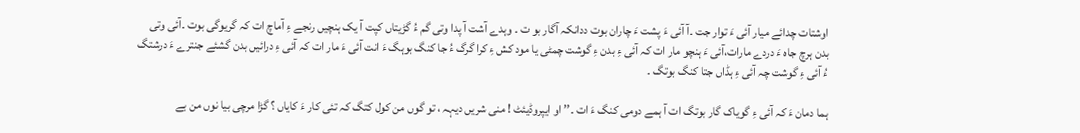اوشتات چدائے میار آئی ءَ توار جت ۔آ آئی ءَ پشت ءَ چاران بوت ددانکہ آگار بو ت ۔ وہدے آشت آ پدا وتی گم ءُ گڑیتاں کپت آ یک ہنچیں رنجے ءِ آماچ ات کہ گریوگی بوت ۔آئی وتی بدن ہرچ جاہ ءَ دردے مارات،آئی ءَ ہنچو مار ات کہ آئی ءِ بدن ءِ گوشت چمٹی یا مود کش ءِ کرا گرگ ءُ جا کنگ بوہگ ءَ انت آئی ءَ مار ات کہ آئی ءِ درائیں بدن گشئے جنترے ءَ درشتگ ءُ آئی ءِ گوشت چہ آئی ءِ ہڈاں جتا کنگ بوتگ ۔

ہما دمان ءَ کہ آئی ءِ گویاک گار بوتگ ات آ ہمے دومی کنگ ءَ ات ۔’’ او ایپروڈیئٹ ! منی شریں دیہہ ، تو گوں من کول کتگ کہ تئی کار ءَ کایاں ؟ گڑا مرچی بیا نوں من بے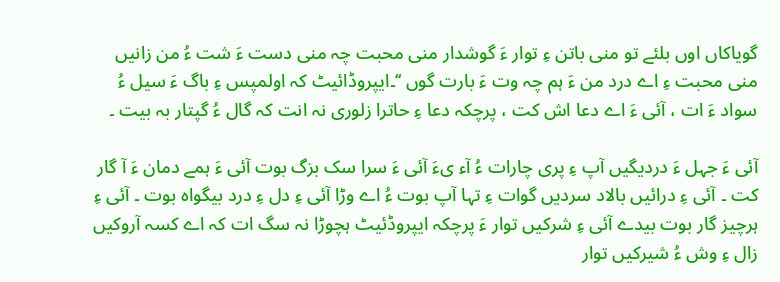گویاکاں اوں بلئے تو منی باتن ءِ توار ءَ گوشدار منی محبت چہ منی دست ءَ شت ءُ من زانیں منی محبت ءِ اے درد من ءَ ہم چہ وت ءَ بارت گوں ‘‘۔ایپروڈائیٹ کہ اولمپس ءِ باگ ءَ سیل ءُ سواد ءَ ات ، آئی ءَ اے دعا اش کت ، پرچکہ دعا ءِ حاترا زلوری نہ انت کہ گال ءُ گپتار بہ بیت ۔

آئی ءَ جہل ءَ دردیگیں آپ ءِ پری چارات ءُ آء یءَ آئی ءَ سرا سک بزگ بوت آئی ءَ ہمے دمان ءَ آ گار کت ۔ آئی ءِ درائیں بالاد سردیں گوات ءِ تہا آپ بوت ءُ اے وڑا آئی ءِ دل ءِ درد بیگواہ بوت ۔ آئی ءِ ہرچیز گار بوت بیدے آئی ءِ شرکیں توار ءَ پرچکہ ایپروڈئیٹ ہچوڑا نہ سگ ات کہ اے کسہ آروکیں زال ءِ وش ءُ شیرکیں توار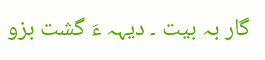گار بہ بیت ۔ دیہہ ءَ گشت بزو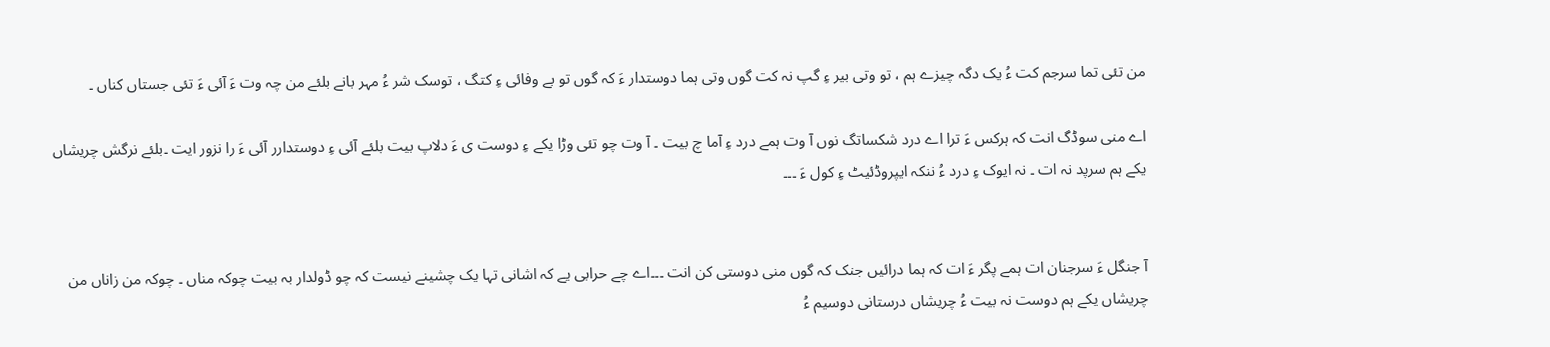من تئی تما سرجم کت ءُ یک دگہ چیزے ہم ، تو وتی بیر ءِ گپ نہ کت گوں وتی ہما دوستدار ءَ کہ گوں تو بے وفائی ءِ کتگ ، توسک شر ءُ مہر بانے بلئے من چہ وت ءَ آئی ءَ تئی جستاں کناں ۔

اے منی سوڈگ انت کہ ہرکس ءَ ترا اے درد شکساتگ نوں آ وت ہمے درد ءِ آما چ بیت ۔ آ وت چو تئی وڑا یکے ءِ دوست ی ءَ دلاپ بیت بلئے آئی ءِ دوستدارر آئی ءَ را نزور ایت ۔بلئے نرگش چریشاں یکے ہم سرپد نہ ات ۔ نہ ایوک ءِ درد ءُ ننکہ ایپروڈئیٹ ءِ کول ءَ ۔۔۔


آ جنگل ءَ سرجنان ات ہمے پگر ءَ ات کہ ہما درائیں جنک کہ گوں منی دوستی کن انت ۔۔۔اے چے حرابی یے کہ اشانی تہا یک چشینے نیست کہ چو ڈولدار بہ بیت چوکہ مناں ۔ چوکہ من زاناں من چریشاں یکے ہم دوست نہ بیت ءُ چریشاں درستانی دوسیم ءُ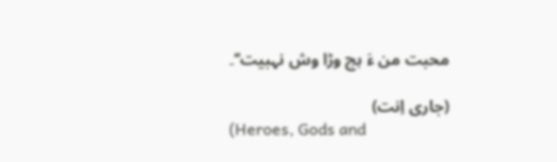محبت من ءَ ہچ وڑا وش نہبیت‘‘۔

(جاری اِنت)
(Heroes, Gods and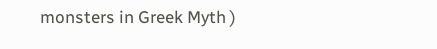monsters in Greek Myth )